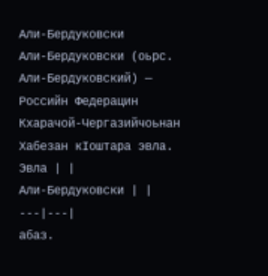Али-Бердуковски
Али-Бердуковски (оьрс. Али-Бердуковский) — Российн Федерацин Кхарачой-Чергазийчоьнан Хабезан кӀоштара эвла.
Эвла | |
Али-Бердуковски | |
---|---|
абаз.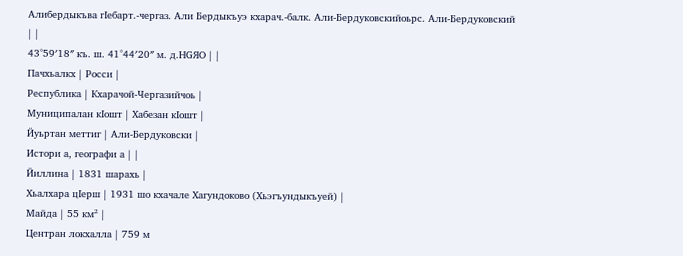Алибердыкъва гӀебарт.-чергаз. Али Бердыкъуэ кхарач.-балк. Али-Бердуковскийоьрс. Али-Бердуковский | |
43°59′18″ къ. ш. 41°44′20″ м. д.HGЯO | |
Пачхьалкх | Росси |
Республика | Кхарачой-Чергазийчоь |
Муниципалан кӀошт | Хабезан кӀошт |
Йуьртан меттиг | Али-Бердуковски |
Истори а, географи а | |
Йиллина | 1831 шарахь |
Хьалхара цӀерш | 1931 шо кхачале Хагундоково (Хьэгъундыкъуей) |
Майда | 55 км² |
Центран локхалла | 759 м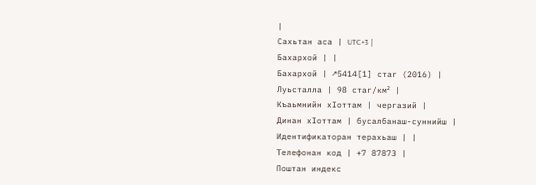|
Сахьтан аса | UTC+3 |
Бахархой | |
Бахархой | ↗5414[1] стаг (2016) |
Луьсталла | 98 стаг/км² |
Къаьмнийн хӀоттам | чергазий |
Динан хӀоттам | бусалбанаш-суннийш |
Идентификаторан терахьаш | |
Телефонан код | +7 87873 |
Поштан индекс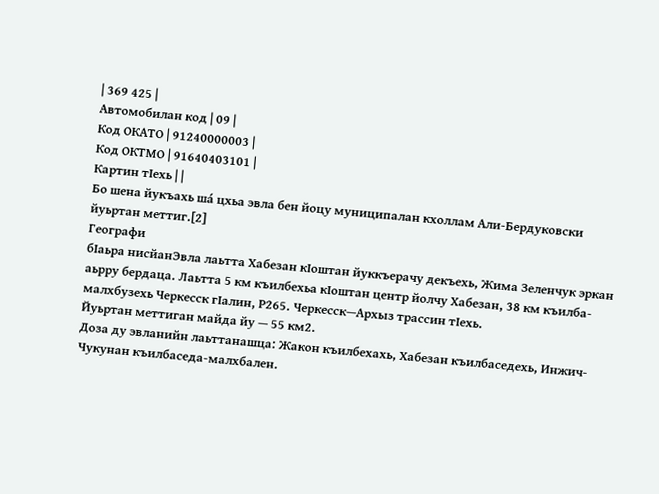| 369 425 |
Автомобилан код | 09 |
Код ОКАТО | 91240000003 |
Код ОКТМО | 91640403101 |
Картин тӀехь | |
Бо шена йукъахь ша́ цхьа эвла бен йоцу муниципалан кхоллам Али-Бердуковски йуьртан меттиг.[2]
Географи
бӀаьра нисйанЭвла лаьтта Хабезан кӀоштан йуккъерачу декъехь, Жима Зеленчук эркан аьрру бердаца. Лаьтта 5 км къилбехьа кӀоштан центр йолчу Хабезан, 38 км къилба-малхбузехь Черкесск гӀалин, Р265. Черкесск—Архыз трассин тӀехь.
Йуьртан меттиган майда йу — 55 км2.
Доза ду эвланийн лаьттанашца: Жакон къилбехахь, Хабезан къилбаседехь, Инжич-Чукунан къилбаседа-малхбален.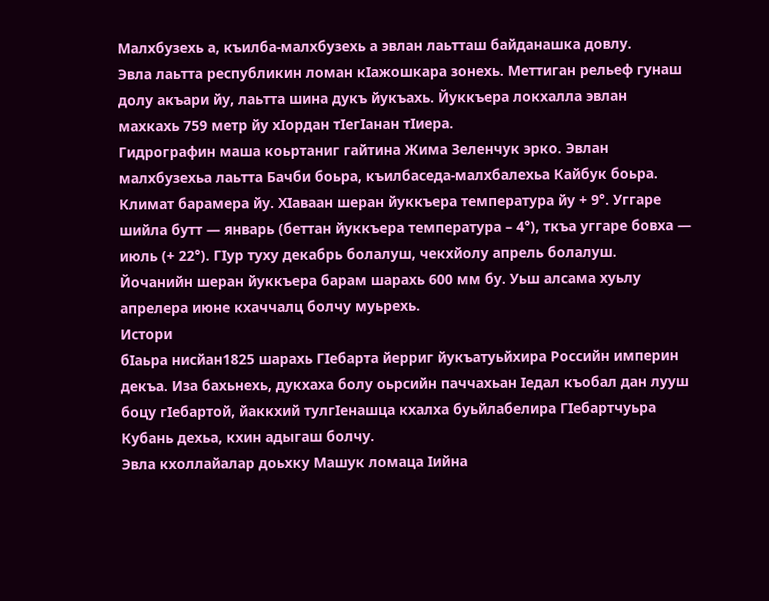Малхбузехь а, къилба-малхбузехь а эвлан лаьтташ байданашка довлу.
Эвла лаьтта республикин ломан кӀажошкара зонехь. Меттиган рельеф гунаш долу акъари йу, лаьтта шина дукъ йукъахь. Йуккъера локхалла эвлан махкахь 759 метр йу хӀордан тӀегӀанан тӀиера.
Гидрографин маша коьртаниг гайтина Жима Зеленчук эрко. Эвлан малхбузехьа лаьтта Бачби боьра, къилбаседа-малхбалехьа Кайбук боьра.
Климат барамера йу. ХӀаваан шеран йуккъера температура йу + 9°. Уггаре шийла бутт — январь (беттан йуккъера температура – 4°), ткъа уггаре бовха — июль (+ 22°). ГӀур туху декабрь болалуш, чекхйолу апрель болалуш. Йочанийн шеран йуккъера барам шарахь 600 мм бу. Уьш алсама хуьлу апрелера июне кхаччалц болчу муьрехь.
Истори
бӀаьра нисйан1825 шарахь ГӀебарта йерриг йукъатуьйхира Российн империн декъа. Иза бахьнехь, дукхаха болу оьрсийн паччахьан Ӏедал къобал дан лууш боцу гӀебартой, йаккхий тулгӀенашца кхалха буьйлабелира ГӀебартчуьра Кубань дехьа, кхин адыгаш болчу.
Эвла кхоллайалар доьхку Машук ломаца Ӏийна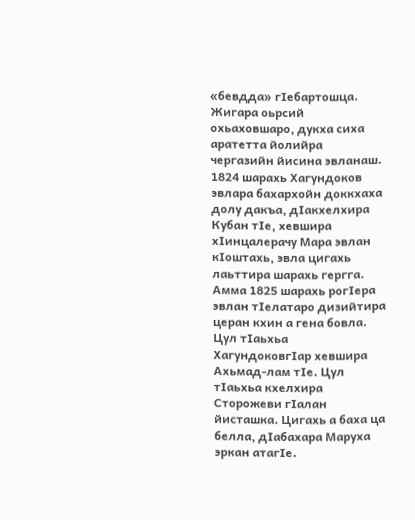«бевдда» гӀебартошца. Жигара оьрсий охьаховшаро, дукха сиха аратетта йолийра чергазийн йисина эвланаш.
1824 шарахь Хагундоков эвлара бахархойн доккхаха долу дакъа, дӀакхелхира Кубан тӀе, хевшира хӀинцалерачу Мара эвлан кӀоштахь, эвла цигахь лаьттира шарахь гергга. Амма 1825 шарахь рогӀера эвлан тӀелатаро дизийтира церан кхин а гена бовла.
Цул тӀаьхьа ХагундоковгӀар хевшира Ахьмад-лам тӀе. Цул тӀаьхьа кхелхира Сторожеви гӀалан йисташка. Цигахь а баха ца белла, дӀабахара Маруха эркан атагӀе.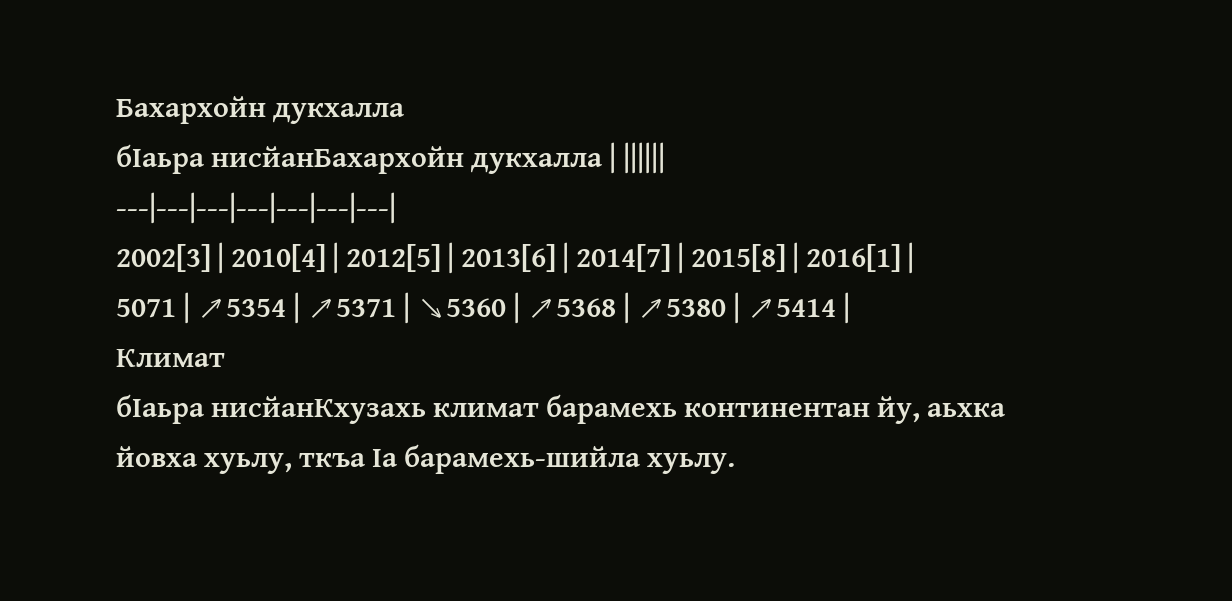Бахархойн дукхалла
бӀаьра нисйанБахархойн дукхалла | ||||||
---|---|---|---|---|---|---|
2002[3] | 2010[4] | 2012[5] | 2013[6] | 2014[7] | 2015[8] | 2016[1] |
5071 | ↗5354 | ↗5371 | ↘5360 | ↗5368 | ↗5380 | ↗5414 |
Климат
бӀаьра нисйанКхузахь климат барамехь континентан йу, аьхка йовха хуьлу, ткъа Ӏа барамехь-шийла хуьлу.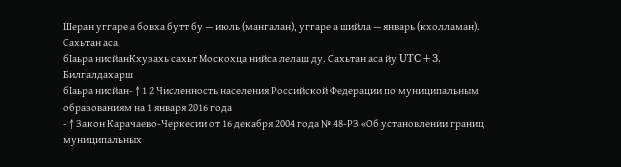Шеран уггаре а бовха бутт бу — июль (мангалан), уггаре а шийла — январь (кхолламан).
Сахьтан аса
бӀаьра нисйанКхузахь сахьт Москохца нийса лелаш ду. Сахьтан аса йу UTC+3.
Билгалдахарш
бӀаьра нисйан- ↑ 1 2 Численность населения Российской Федерации по муниципальным образованиям на 1 января 2016 года
- ↑ Закон Карачаево-Черкесии от 16 декабря 2004 года № 48-РЗ «Об установлении границ муниципальных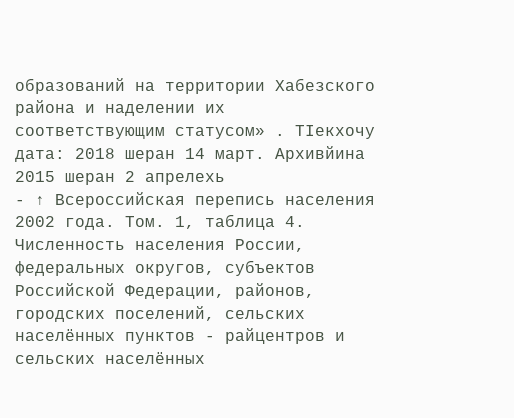образований на территории Хабезского района и наделении их соответствующим статусом» . ТӀекхочу дата: 2018 шеран 14 март. Архивйина 2015 шеран 2 апрелехь
- ↑ Всероссийская перепись населения 2002 года. Том. 1, таблица 4. Численность населения России, федеральных округов, субъектов Российской Федерации, районов, городских поселений, сельских населённых пунктов - райцентров и сельских населённых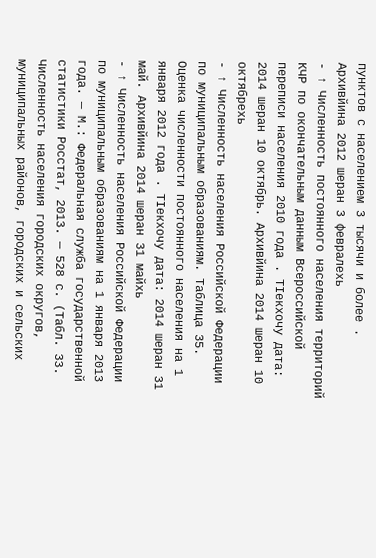пунктов с населением 3 тысячи и более . Архивйина 2012 шеран 3 февралехь
- ↑ Численность постоянного населения территорий КЧР по окончательным данным Всероссийской переписи населения 2010 года . ТӀекхочу дата: 2014 шеран 10 октябрь. Архивйина 2014 шеран 10 октябрехь
- ↑ Численность населения Российской Федерации по муниципальным образованиям. Таблица 35. Оценка численности постоянного населения на 1 января 2012 года . ТӀекхочу дата: 2014 шеран 31 май. Архивйина 2014 шеран 31 майхь
- ↑ Численность населения Российской Федерации по муниципальным образованиям на 1 января 2013 года. — М.: Федеральная служба государственной статистики Росстат, 2013. — 528 с. (Табл. 33. Численность населения городских округов, муниципальных районов, городских и сельских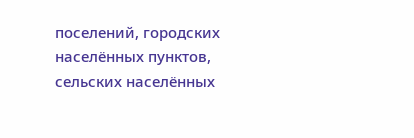поселений, городских населённых пунктов, сельских населённых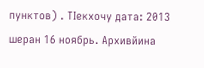пунктов) . ТӀекхочу дата: 2013 шеран 16 ноябрь. Архивйина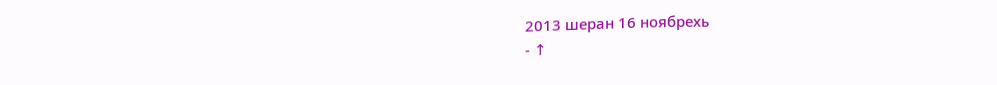2013 шеран 16 ноябрехь
- ↑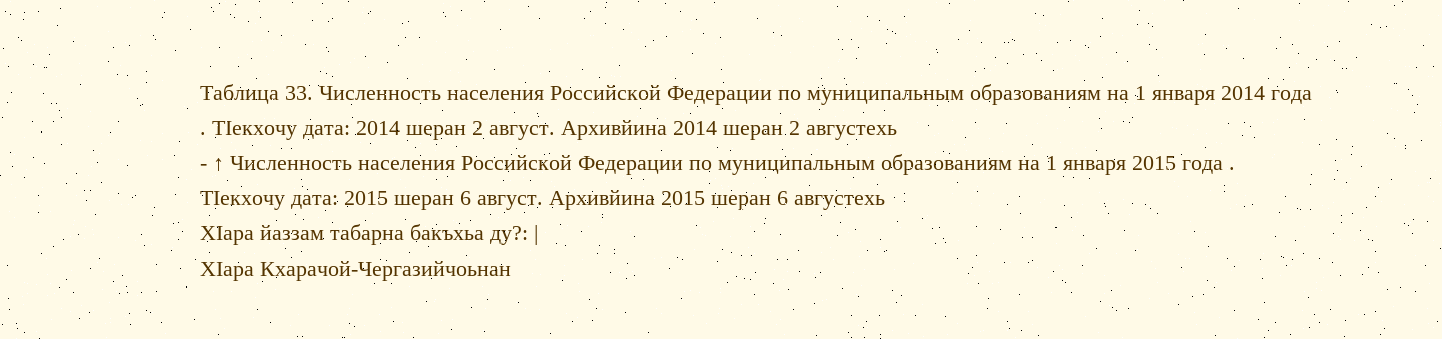Таблица 33. Численность населения Российской Федерации по муниципальным образованиям на 1 января 2014 года . ТӀекхочу дата: 2014 шеран 2 август. Архивйина 2014 шеран 2 августехь
- ↑ Численность населения Российской Федерации по муниципальным образованиям на 1 января 2015 года . ТӀекхочу дата: 2015 шеран 6 август. Архивйина 2015 шеран 6 августехь
ХӀара йаззам табарна бакъхьа ду?: |
ХӀара Кхарачой-Чергазийчоьнан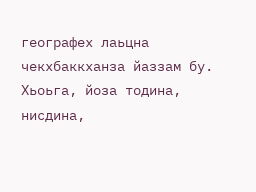географех лаьцна чекхбаккханза йаззам бу. Хьоьга, йоза тодина, нисдина,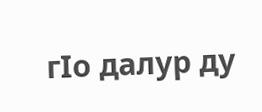гӀо далур ду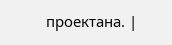проектана. |